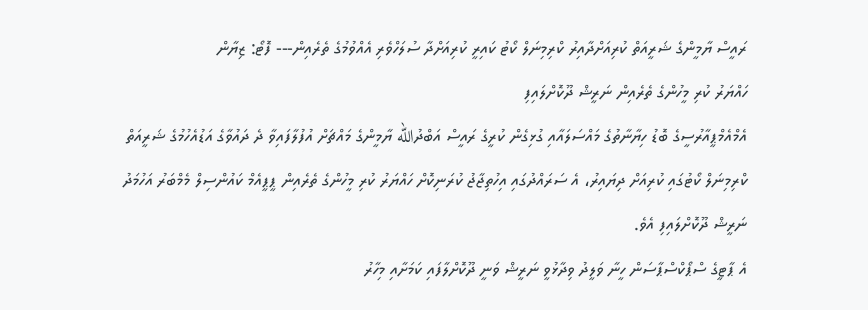ރައީސް ޔާމީންގެ ޝަރީއަތް ކުރިއަށްދާއިރު ކްރިމިނަލް ކޯޓު ކައިރީ ކުރިއަށްދާ ސުލަހްވެރި އެއްވުމުގެ ތެރެއިން--- ފޮޓޯ: ޒިޔާން
ހައްޔަރު ކުރި މީހުންގެ ތެރެއިން ނަރީޝް ދޫކޮށްލައިފި
އެމްއެމްޕީއާރުސީގެ ބޮޑު ހިޔާނާތުގެ މައްސަލައާއި ގުޅިގެން ކުރީގެ ރައީސް އަބްދުالله ޔާމީންގެ މައްޗަށް އުފުލާފައިވާ ދެ ދައުވާގެ އަޑުއެހުމުގެ ޝަރީއަތް ކްރިމިނަލް ކޯޓުގައި ކުރިއަށް ދިޔައިރު، އެ ސަރައްދުގައި އިހުތިޖާޖު ކުރަނިކޮށް ހައްޔަރު ކުރި މީހުންގެ ތެރެއިން ޕީޕީއެމް ކައުންސިލް މެމްބަރު އަހުމަދު ނަރީޝް ދޫކޮށްލައިފި އެވެ.
އެ ޕާޓީގެ ސްޕޯކްސްޕާސަން ހީނާ ވަލީދު ވިދާޅުވީ ނަރީޝް ވަނީ ދޫކޮށްލާފައި ކަމަށާއި މިހާރު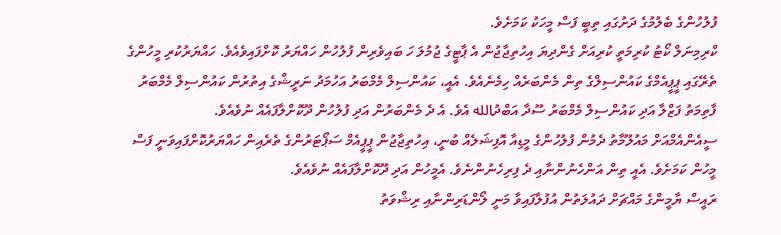ފުލުހުންގެ ބެލުމުގެ ދަށުގައި ތިބީ ފަސް މީހަކު ކަމަށެވެ.
ކްރިމިނަލް ކޯޓު ކުރިމަތީ ކުރިއަށް ގެންދިޔަ އިހުތިޖާޖުން އެ ޕާޓީގެ ޖުމުލަ ހަ ބައިވެރިން ފުލުހުން ހައްޔަރު ކޮށްފައިވެއެވެ. ހައްޔަރުކުރި މީހުންގެ ތެރޭގައި ޕީޕީއެމްގެ ކައުންސިލްގެ ތިން މެންބަރެއް ހިމެނެއެވެ. އެއީ، ކައުންސިލް މެމްބަރު އަހުމަދު ނަރީޝްގެ އިތުރުން ކައުންސިލް މެމްބަރު ފާތިމަތު ފަޒްލާ އަދި ކައުންސިލް މެމްބަރު ސޫދާ އަބްދުالله އެވެ. އެ ދެ މެންބަރުން އަދި ފުލުހުން ދޫކޮށްލާފައެއް ނުވެއެވެ.
ސީއެންއެމްއަށް މައުލޫމާތު ދެމުން ފުލުހުންގެ މީޑިއާ އޮފިޝަލެއް ބުނީ، އިހުތިޖާޖުން ޕީޕީއެމް ސަޕޯޓަރުންގެ ތެރެއިން ހައްޔަރުކޮށްފައިވަނީ ފަސް މީހުން ކަމަށެވެ. އެއީ ތިން އަންހެނުންނާއި ދެ ފިރިހެނުންނެވެ. އެމީހުން އަދި ދޫކޮށްލާފައެއް ނުވެއެވެ.
ރައީސް ޔާމީންގެ މައްޗަށް ދައުލަތުން އުފުލާފައިވާ މަނީ ލޯންޑަރިންނާއި ރިޝްވަތު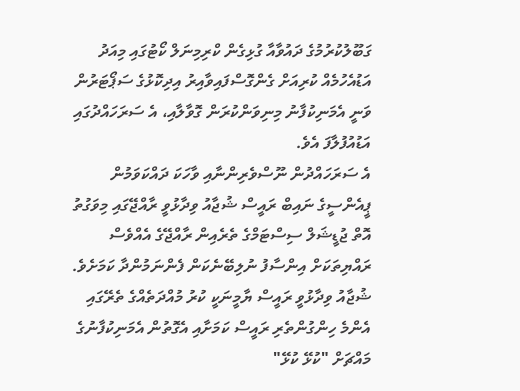ގަބޫލުކުރުމުގެ ދައުވާއާ ގުޅިގެން ކްރިމިނަލް ކޯޓުގައި މިއަދު އަޑުއެހުމެއް ކުރިއަށް ގެންގޮސްފައިވާއިރު އިދިކޮޅުގެ ސަޕޯޓަރުން ވަނީ އެމަނިކުފާނު މިނިވަންކުރަން ގޮވާލާއި، އެ ސަރަހައްދުގައި އަޑުއުފުލާފަ އެވެ.
އެ ސަރަހައްދުން ނޫސްވެރިންނާއި ވާހަކަ ދައްކަވަމުން ޕީއެންސީގެ ނައިބް ރައީސް ޝުޖާއު ވިދާޅުވީ ރާއްޖޭގައި މިވަގުތު އޮތް ޖުޑީޝަލް ސިސްޓަމްގެ ތެރެއިން ރާއްޖޭގެ އެއްވެސް ރައްޔިތަކަށް އިންސާފު ނުލިބޭނެކަން ފެންނަމުންދާ ކަމަށެވެ.
ޝުޖާއު ވިދާޅުވީ ރައީސް ޔާމީނަކީ ކުރު މުއްދަތެއްގެ ތެރޭގައި އެންމެ ހިންގުންތެރި ރައީސް ކަމަށާއި އެގޮތުން އެމަނިކުފާނުގެ މައްޗަށް "ކުޅޭ ކުޅޭ"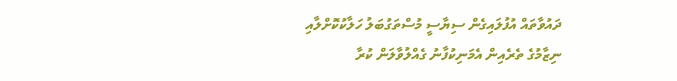ދައުވާތައް އުފުލައިގެން ސިޔާސީ މުސްތަގުބަލު ހަލާކުކޮށްލާއި ނިޒާމުގެ ތެރެއިން އެމަނިކުފާނު ގެއްލުވާލަން ކުރާ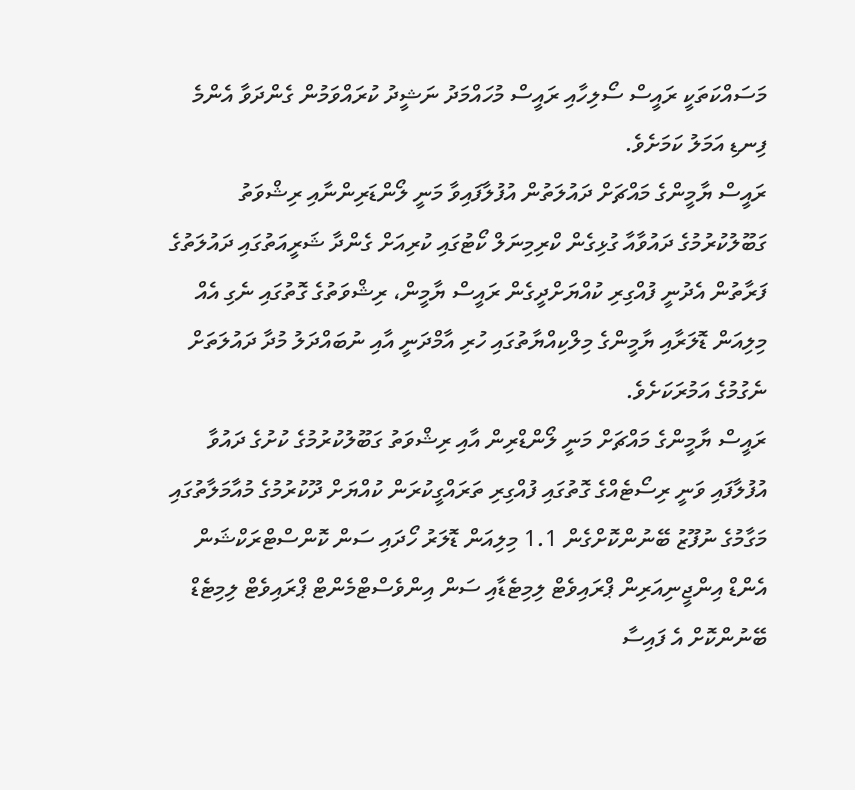މަސައްކަތަކީ ރައީސް ސޯލިހާއި ރައީސް މުހައްމަދު ނަޝީދު ކުރައްވަމުން ގެންދަވާ އެންމެ ފިނޑި އަމަލު ކަމަށެވެ.
ރައީސް ޔާމީންގެ މައްޗަށް ދައުލަތުން އުފުލާފައިވާ މަނީ ލޯންޑަރިންނާއި ރިޝްވަތު ގަބޫލުކުރުމުގެ ދައުވާއާ ގުޅިގެން ކްރިމިނަލް ކޯޓުގައި ކުރިއަށް ގެންދާ ޝަރީއަތުގައި ދައުލަތުގެ ފަރާތުން އެދުނީ ފުއްގިރި ކުއްޔަށްދީގެން ރައީސް ޔާމީން، ރިޝްވަތުގެ ގޮތުގައި ނެގި އެއް މިލިއަން ޑޮލަރާއި ޔާމީންގެ މިލްކިއްޔާތުގައި ހުރި އާމްދަނީ އާއި ނުބައްދަލު މުދާ ދައުލަތަށް ނެގުމުގެ އަމުރަކަށެވެ.
ރައީސް ޔާމީންގެ މައްޗަށް މަނީ ލޯންޑްރިން އާއި ރިޝްވަތު ގަބޫލުކުރުމުގެ ކުށުގެ ދައުވާ އުފުލާފައި ވަނީ ރިސޯޓެއްގެ ގޮތުގައި ފުއްގިރި ތަރައްގީކުރަން ކުއްޔަށް ދޫކުރުމުގެ މުއާމަލާތުގައި މަގާމުގެ ނުފޫޒު ބޭނުންކޮށްގެން 1.1 މިލިއަން ޑޮލަރު ހޯދައި ސަން ކޮންސްޓްރަކްޝަން އެންޑް އިންޖީނިއަރިން ޕްރައިވެޓް ލިމިޓެޑާއި ސަން އިންވެސްޓްމެންޓް ޕްރައިވެޓް ލިމިޓެޑް ބޭނުންކޮށް އެ ފައިސާ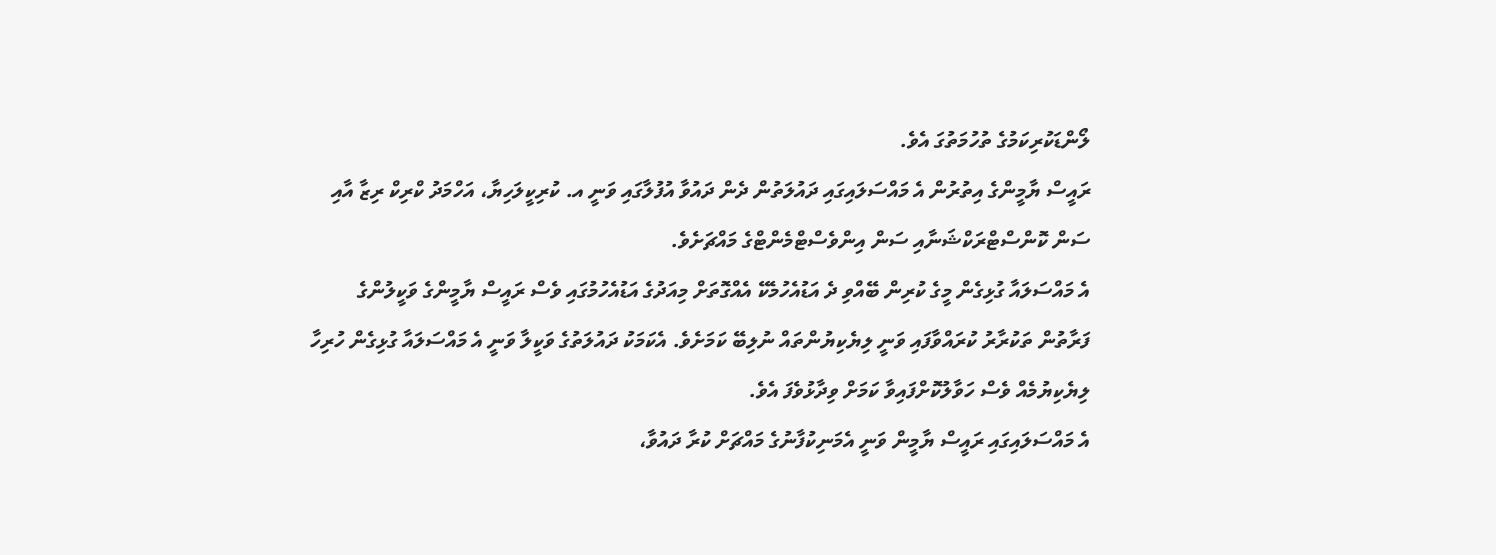ލޯންޑަކުރިކަމުގެ ތުހުމަތުގަ އެވެ.
ރައީސް ޔާމީންގެ އިތުރުން އެ މައްސަލައިގައި ދައުލަތުން ދެން ދައުވާ އުފުލާގައި ވަނީ އ. ކުރިކީލަހިޔާ، އަހްމަދު ކްރިކް ރިޒާ އާއި ސަން ކޮންސްޓްރަކްޝަނާއި ސަން އިންވެސްޓްމެންޓްގެ މައްޗަށެވެ.
އެ މައްސަލައާ ގުޅިގެން މީގެ ކުރިން ބޭއްވި ދެ އަޑުއެހުމެކޭ އެއްގޮތަށް މިއަދުގެ އަޑުއެހުމުގައި ވެސް ރައީސް ޔާމީންގެ ވަކީލުންގެ ފަރާތުން ތަކުރާރު ކުރައްވާފައި ވަނީ ލިޔެކިޔުންތައް ނުލިބޭ ކަމަށެވެ. އެކަމަކު ދައުލަތުގެ ވަކީލާ ވަނީ އެ މައްސަލައާ ގުޅިގެން ހުރިހާ ލިޔެކިޔުމެއް ވެސް ހަވާލުކޮށްފައިވާ ކަމަށް ވިދާޅުވެފަ އެވެ.
އެ މައްސަލައިގައި ރައީސް ޔާމީން ވަނީ އެމަނިކުފާނުގެ މައްޗަށް ކުރާ ދައުވާ،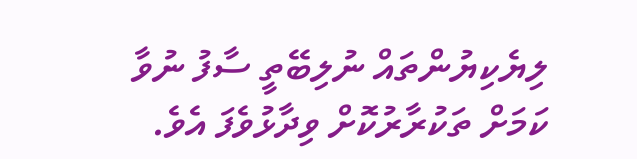ލިޔެކިޔުންތައް ނުލިބޭތީ ސާފު ނުވާ ކަމަށް ތަކުރާރުކޮށް ވިދާޅުވެފަ އެވެ.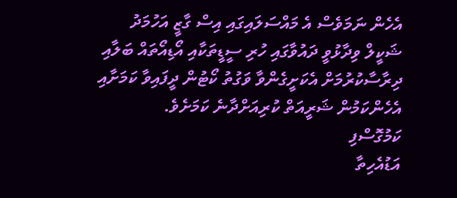އެހެން ނަމަވެސް އެ މައްސަލައިގައި އިސް ގާޒީ އަހުމަދު ޝަކީލް ވިދާޅުވީ ދައުވާގައި ހުރި ސީޑީތަކާއި އޯޑިއޯތައް ބަލާއި ދިރާސާކުރުމަށް އެކަށީގެންވާ ވަގުތު ކޯޓުން ދީފައިވާ ކަމަށާއި އެހެންކަމުން ޝަރީއަތް ކުރިއަށްދާނެ ކަމަށެވެ.
ކަމުގޮސްފި
އަޑުއެހިތާ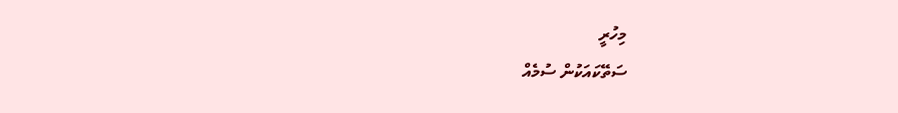މިހުރީ
ސަތޭކައަކުން ސުމެއް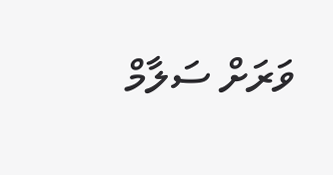ވަރަށް ސަލާމް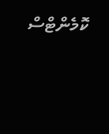ކޮމެންޓްސް